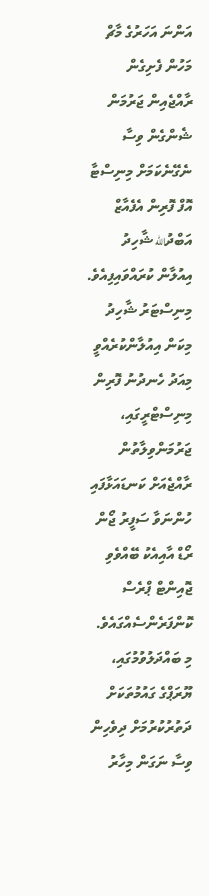އަންނަ އަހަރުގެ މާޗް މަހުން ފެށިގެން ރާއްޖެއިން ޖަރުމަން ޝެންގެން ވިސާ ނެގޭނެކަމަށް މިނިސްޓާ އޮފް ފޮރިން އެފެއާޒް އަބްދުالله ޝާހިދު އިއުލާން ކުރައްވައިފިއެވެ.
މިނިސްޓަރު ޝާހިދު މިކަން އިއުލާންކުރެއްވީ މިއަދު ހެނދުނު ފޮރިން މިނިސްޓްރީގައި، ޖަރުމަންވިލާތުން ރާއްޖެއަށް ކަނޑައަޅާފައި ހުންނަވާ ސަފީރު ޖޯން ރޯޑް އާއިއެކު ބޭއްވެވި ޖޮއިންޓް ޕްރެސް ކޮންފަރެންސެއްގައެވެ. މި ބައްދަލުވުމުގައި، ޔޫރަޕްގެ ގައުމުތަކަށް ދަތުރުކުރުމަށް ދިވެހިން ވިސާ ނަގަން މިހާރު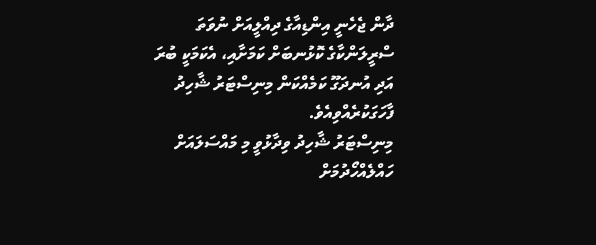ދާން ޖެހެނީ އިންޑިއާގެ ދިއްލީއަށް ނުވަތަ ސްރީލަންކާގެ ކޮޅުނބަށް ކަމަށާއި، އެކަމަކީ ބުރަ އަދި އުނދަގޫ ކަމެއްކަން މިނިސްޓަރު ޝާހިދު ފާހަގަކުރެއްވިއެވެ.
މިނިސްޓަރު ޝާހިދު ވިދާޅުވީ މި މައްސަލައަށް ހައްލެއްހޯދުމަށް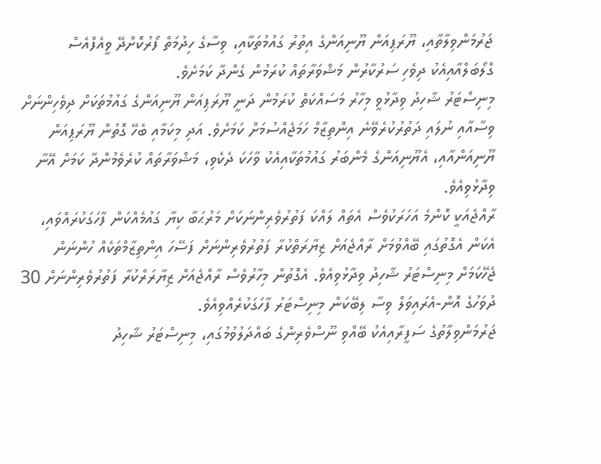ޖަރުމަންވިލާތާއި، ޔޫރަޕިއަން ޔޫނިއަންގެ އިތުރު ގައުމުތަކާއި، ވިސާގެ ހިދުމަތް ފޯރުކޮށްދޭ ވީއެފްއެސް ގްލޯބަލްއާއިއެކު ދިވެހި ސަރުކާރުން މަޝްވަރާތައް ކުރަމުން ގެންދާ ކަމަށެވެ.
މިނިސްޓަރު ޝާހިދު ވިދާޅުވީ މިހާރު މަސައްކަތް ކުރަމުން ދަނީ ޔޫރަޕިއަން ޔޫނިއަންގެ ގައުމުތަކަށް ދިވެހިންނަށް ވިސާއާއި ނުލައި ދަތުރުކުރެވޭނެ އިންތިޒާމް ހަމަޖެއްސުމަށް ކަމަށެވެ. އަދި މިކަމާއި ބެހޭ ގޮތުން ޔޫރަޕިއަން ޔޫނިއަންއާއި، އެޔޫނިއަންގެ މެންބަރު ގައުމުތަކާއިއެކު ވާހަކަ ދެކެވި، މަޝްވަރާތައް ކުރެވެމުންދާ ކަމަށް އޭނާ ވިދާޅުވިއެވެ.
ރާއްޖެއަކީ ކޮންމެ އަހަރަކުވެސް އެތައް ލައްކަ ފަތުރުވެރިންނަކަށް މަރުޙަބާ ކިޔާ ގައުމެއްކަން ފާހަގަކުރައްވައި، އެކަން އެގޮތުގައި ބޭއްވުމަށް ރާއްޖެއަށް ޒިޔާރަތްކުރާ ފަތުރުވެރިންނަށް ފަސޭހަ އިންތިޒާމްތަކެއް ހުންނަން ޖެހޭކަމަށް މިނިސްޓަރު ޝާހިދު ވިދާޅުވިއެވެ. އެގޮތުން މިހާރުވެސް ރާއްޖެއަށް ޒިޔާރަރްކުރާ ފަތުރުވެރިންނަށް 30 ދުވަހުގެ އޮން-އެރައިވަލް ވިސާ ލިބޭކަން މިނިސްޓަރު ފާހަގަކުރެއްވިއެވެ.
ޖަރުމަންވިލާތުގެ ސަފީރާއިއެކު ބޭއްވި ނޫސްވެރިންގެ ބައްދަލުވުމުގައި، މިނިސްޓަރު ޝާހިދު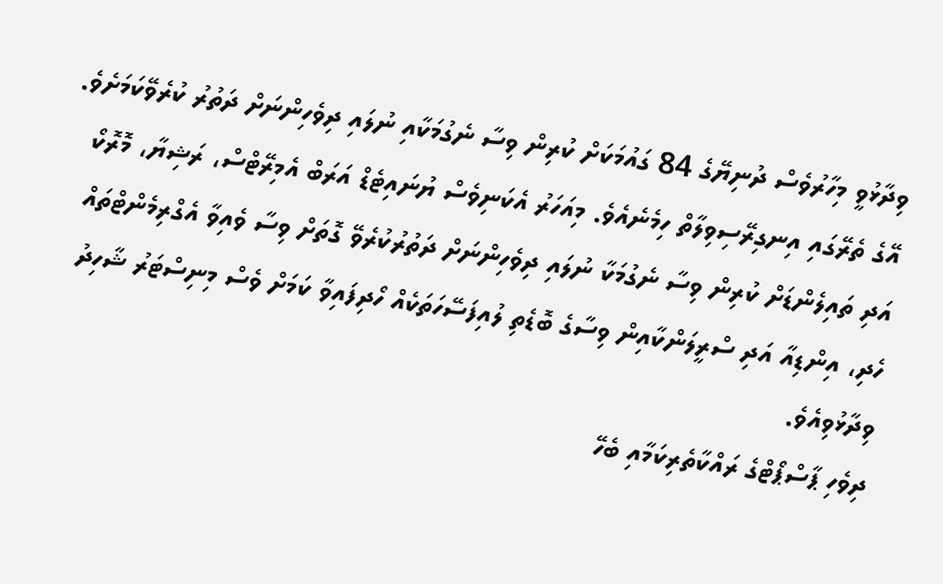ވިދާޅުވީ މިހާރުވެސް ދުނިޔޭގެ 84 ގައުމަކަށް ކުރިން ވިސާ ނެގުމަކާއި ނުލައި ދިވެހިންނަށް ދަތުރު ކުރެވޭކަމަށެވެ. އޭގެ ތެރޭގައި އިނގިރޭސިވިލާތް ހިމެނެއެވެ. މިއަހަރު އެކަނިވެސް ޔުނައިޓެޑް އަރަބް އެމިރޭޓްސް، ރަޝިޔާ، މޮރޮކޯ އަދި ތައިލެންޑަށް ކުރިން ވިސާ ނެގުމަކާ ނުލައި ދިވެހިންނަށް ދަތުރުކުރެވޭ ގޮތަށް ވިސާ ވެއިވާ އެގްރިމެންޓްތައް ހެދި، އިންޑިއާ އަދި ސްރީލަންކާއިން ވިސާގެ ބޮޑެތި ލުއިފަސޭހަތަކެއް ހޯދިފައިވާ ކަމަށް ވެސް މިނިސްޓަރު ޝާހިދު ވިދާޅުވިއެވެ.
ދިވެހި ޕާސްޕޯޓްގެ ރައްކާތެރިކަމާއި ބެހޭ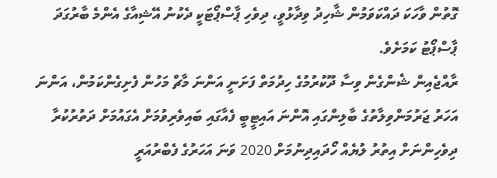ގޮތުން ވާހަކަ ދައްކަވަމުން ޝާހިދު ވިދާޅުވީ، ދިވެހި ޕާސްޕޯޓަކީ ދެކުނު އޭޝިއާގެ އެންމެ ބާރުގަދަ ޕާސްޕޯޓު ކަމަށެވެ.
ރާއްޖެއިން ޝެންގެން ވިސާ ދޫކުރުމުގެ ހިދުމަތް ފަށަނީ އަންނަ މާޗް މަހުން ފެށިގެންކަމުން، އަންނަ އަހަރު ޖަރުމަންވިލާތުގެ ބާލިންގައި އޮންނަ އައިޓީބީ ފެއާގައި ބައިވެރިވުމަށް އެގައުމަށް ދަތުރުކުރާ ދިވެހިންނަށް އިތުރު ލުޔެއް ހޯދައިދިނުމަށް 2020 ވަނަ އަހަރުގެ ފެބްރުއަރީ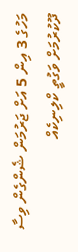މަހުގެ 3 އިން 5 އަށް ޖަރުމަން ޝެންގެން ވިސާ ދޫކުރުމަށް ވަގުތީ ކްލިނިކެއް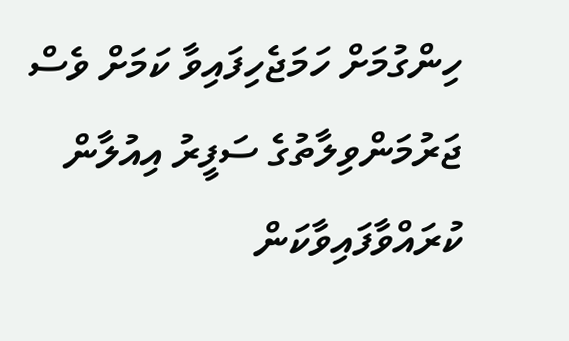ހިންގުމަށް ހަމަޖެހިފައިވާ ކަމަށް ވެސް ޖަރުމަންވިލާތުގެ ސަފީރު އިއުލާން ކުރައްވާފައިވާކަން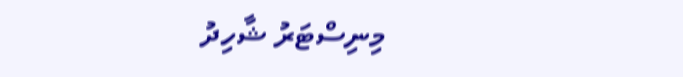މިނިސްޓަރު ޝާހިދު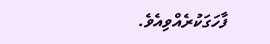ފާހަގަކުރެއްވިއެވެ.